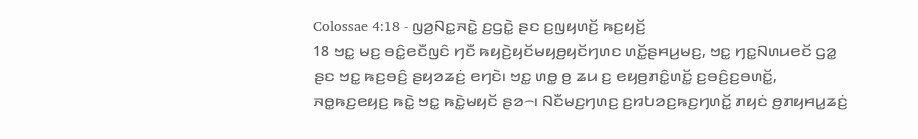Colossae 4:18 - ꤜꤤ꤬ꤡꤢ꤭ꤏꤢꤧ꤭ ꤢ꤬ꤞꤢꤧ꤭ ꤔꤢ ꤢ꤬ꤜꤟꤛꤢꤩ꤬ ꤒꤢ꤬ꤟꤢꤩ꤬
18 ꤠꤢ꤭ ꤗꤢ꤬ ꤋꤢꤨ꤭ꤕꤢꤪꤜꤢꤨ ꤚꤢꤪ ꤒꤟꤢꤧ꤬ꤟꤢꤩꤗꤟꤥ꤬ꤟꤢꤩꤚꤛꤢ ꤛꤢꤩ꤭ꤔꤌꤣ꤬ꤗꤢ꤬, ꤠꤢ꤭ ꤚꤢ꤭ꤡꤛꤣꤕꤢꤩ ꤞꤤ꤭ ꤔꤢ ꤠꤢ꤭ ꤒꤢ꤬ꤋꤢꤨ꤬ ꤔꤟꤤꤘꤢꤦ꤬ ꤕꤚꤢꤧ꤯ ꤠꤢ꤭ ꤛꤥ꤭ ꤥ꤬ ꤘꤣ ꤢ꤬ ꤕꤟꤥ꤬ꤊꤢꤨ꤭ꤛꤢꤩ꤭ ꤢ꤬ꤋꤢꤨ꤬ꤢ꤬ꤋꤛꤢꤩ꤭, ꤏꤥ꤭ꤒꤢ꤬ꤕꤟꤢ꤬ ꤒꤢꤧ꤭ ꤠꤢ꤭ ꤒꤢꤧ꤭ꤗꤟꤢꤩ ꤔꤤ꤮꤯ ꤡꤢꤪꤗꤢ꤬ꤚꤛꤢ꤬ ꤢ꤬ꤙꤝꤤꤢ꤬ꤒꤢ꤬ꤚꤛꤢꤩ꤭ ꤊꤟꤢꤦ ꤥ꤬ꤊꤟꤌꤣ꤭ꤘꤢꤦ꤬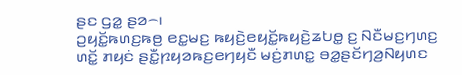ꤔꤢ ꤞꤤ꤭ ꤔꤤ꤮꤯
ꤑꤟꤢꤩ꤭ꤒꤛꤢ꤬ꤒꤥ꤬ ꤕꤢ꤭ꤗꤢ꤬ ꤒꤟꤢꤧ꤬ꤕꤟꤢꤩ꤭ꤒꤟꤢꤧ꤬ꤘꤝꤥ꤭ ꤢ꤬ ꤡꤢꤪꤗꤢ꤬ꤚꤛꤢ꤬ ꤛꤢꤩ꤭ ꤊꤟꤢꤦ ꤔꤢꤪ꤭ꤐꤟꤤꤒꤢ꤬ꤕꤚꤟꤢꤪ ꤗꤢꤦ꤬ꤊꤛꤢ꤭ ꤋꤤ꤭ꤔꤢꤩꤚꤤ꤬ꤡꤟꤛꤢ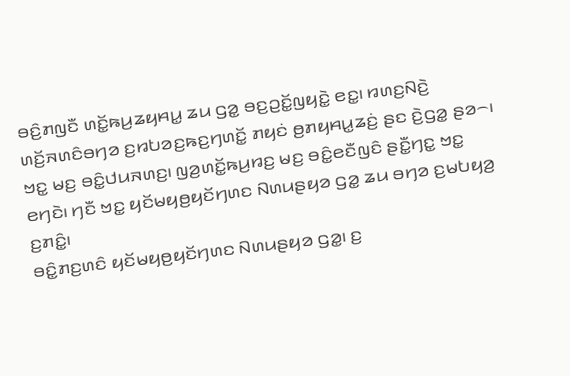ꤋꤢꤨ꤬ꤊꤜꤢꤪ ꤛꤢꤩ꤭ꤒꤣ꤬ꤘꤟꤌꤣ꤭ ꤘꤣ ꤞꤤ꤭ ꤋꤢ꤬ꤑꤢꤩ꤭ꤜꤟꤢꤧ꤭ ꤕꤢ꤭꤯ ꤙꤛꤢ꤬ꤡꤢꤧ꤬ ꤛꤢꤩ꤬ꤏꤛꤢꤨꤋꤚꤤ ꤢ꤬ꤙꤝꤤꤢ꤬ꤒꤢ꤬ꤚꤛꤢꤩ꤭ ꤊꤟꤢꤦ ꤥ꤬ꤊꤟꤌꤣ꤭ꤘꤢꤦ꤬ ꤔꤢ ꤢꤧ꤬ꤞꤤ꤭ ꤔꤤ꤮꤯
ꤠꤢ꤭ ꤗꤢ꤬ ꤋꤢꤨ꤭ꤓꤣꤏꤛꤢ꤬꤯ ꤜꤤ꤬ꤛꤢꤩ꤭ꤒꤣ꤬ꤙꤢ꤬ ꤗꤢ꤬ ꤋꤢꤨ꤭ꤕꤢꤪꤜꤢꤨ ꤔꤢꤪ꤭ꤚꤢ꤭ ꤠꤢ꤭ ꤕꤚꤢꤧ꤯ ꤚꤢꤪ ꤠꤢ꤭ ꤟꤢꤩꤗꤟꤥ꤬ꤟꤢꤩꤚꤛꤢ ꤡꤛꤣꤔꤟꤤ ꤞꤤ꤭ ꤘꤣ ꤋꤚꤤ ꤢ꤬ꤗꤝꤟꤤ꤬ ꤢ꤬ꤊꤢꤨ꤭꤯
ꤋꤢꤨ꤭ꤊꤢ꤬ꤛꤢꤨ ꤟꤢꤩꤗꤟꤥ꤬ꤟꤢꤩꤚꤛꤢ ꤡꤛꤣꤔꤟꤤ ꤞꤤ꤭꤯ ꤢ꤬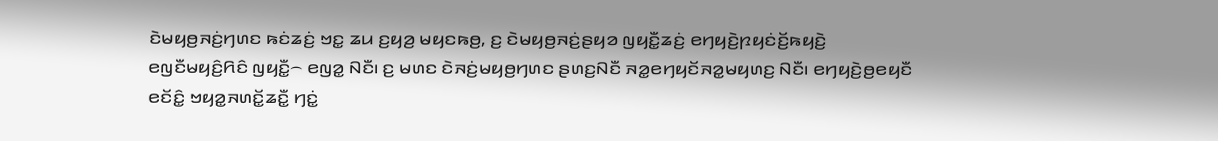ꤢꤧꤗꤟꤥ꤬ꤏꤢꤦ꤬ꤚꤛꤢ ꤒꤢꤦꤘꤢꤦ꤬ ꤠꤢ꤭ ꤘꤣ ꤢ꤬ꤟꤤ꤬ ꤗꤟꤢꤒꤥ꤬, ꤢ꤬ ꤢꤧꤗꤟꤥ꤬ꤏꤢꤦ꤬ꤔꤟꤤ ꤜꤟꤢꤪ꤭ꤘꤢꤦ꤬ ꤕꤚꤟꤢꤧ꤬ꤐꤟꤢꤦꤢꤩ꤬ꤒꤟꤢꤧ꤬ ꤕꤜꤢꤪꤗꤟꤢꤨ꤬ꤖꤢꤨ ꤜꤟꤢꤪ꤭꤮ ꤕꤜꤤ꤭ ꤡꤢꤪ꤯ ꤢ꤬ ꤗꤛꤢ ꤢꤧꤏꤢꤦ꤬ꤗꤟꤥ꤬ꤚꤛꤢ ꤔꤛꤢ꤬ꤡꤢꤪ ꤏꤤ꤭ꤕꤚꤟꤢꤩꤏꤤ꤭ꤗꤟꤛꤢ꤬ ꤡꤢꤪ꤯ ꤕꤚꤟꤢꤧ꤬ꤥ꤬ꤕꤟꤢꤪ ꤕꤢꤩꤢꤨ꤭ ꤠꤟꤤ꤭ꤏꤛꤢꤩ꤭ꤘꤢꤪ꤭ ꤚꤢꤦ꤭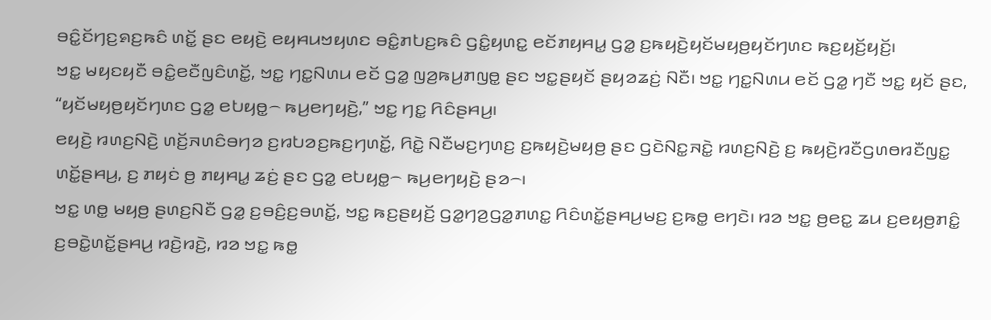ꤋꤢꤨ꤭ꤢꤩꤚꤢ꤬ꤎꤢ꤬ꤒꤢꤨ ꤛꤢꤩ꤭ ꤔꤢ ꤕꤟꤢꤧ꤬ ꤕꤟꤌꤣꤠꤟꤛꤢ ꤋꤢꤨ꤭ꤊꤝꤢ꤬ꤒꤢꤨ ꤞꤢꤨ꤭ꤟꤛꤢ꤭ ꤕꤢꤩꤊꤟꤌꤣ꤭ ꤞꤤ꤭ ꤢ꤬ꤒꤟꤢꤧ꤬ꤟꤢꤩꤗꤟꤥ꤬ꤟꤢꤩꤚꤛꤢ ꤒꤢ꤬ꤟꤢꤩ꤬ꤟꤢꤩ꤬꤯
ꤠꤢ꤭ ꤗꤟꤢꤟꤢꤪ ꤋꤢꤨ꤭ꤕꤢꤪꤜꤢꤨꤛꤢꤩ꤭, ꤠꤢ꤭ ꤚꤢ꤭ꤡꤛꤣ ꤕꤢꤩ ꤞꤤ꤭ ꤜꤤ꤬ꤒꤣ꤬ꤊꤜꤥ꤭ ꤔꤢ ꤠꤢ꤭ꤔꤟꤢꤩ ꤔꤟꤤꤘꤢꤦ꤬ ꤡꤢꤪ꤯ ꤠꤢ꤭ ꤚꤢ꤭ꤡꤛꤣ ꤕꤢꤩ ꤞꤤ꤭ ꤚꤢꤪ ꤠꤢ꤭ ꤟꤢꤩ ꤔꤢ, “ꤟꤢꤩꤗꤟꤥ꤬ꤟꤢꤩꤚꤛꤢ ꤞꤤ꤭ ꤕꤝꤟꤥ꤭꤮ ꤒꤣ꤬ꤕꤚꤟꤢꤧ꤬,” ꤠꤢ꤭ ꤚꤢ꤭ ꤖꤢꤨꤔꤌꤣ꤬꤯
ꤕꤟꤢꤧ꤬ ꤙꤛꤢ꤬ꤡꤢꤧ꤬ ꤛꤢꤩ꤬ꤏꤛꤢꤨꤋꤚꤤ ꤢ꤬ꤙꤝꤤꤢ꤬ꤒꤢ꤬ꤚꤛꤢꤩ꤭, ꤖꤢꤧ꤭ ꤡꤢꤪꤗꤢ꤬ꤚꤛꤢ꤬ ꤢ꤬ꤒꤟꤢꤧ꤬ꤗꤟꤥ꤬ ꤔꤢ ꤞꤢꤧꤡꤢ꤭ꤏꤢꤧ꤭ ꤙꤛꤢ꤬ꤡꤢꤧ꤬ ꤢ꤬ ꤒꤟꤢꤧ꤬ꤙꤢꤪꤞꤛꤥꤙꤢꤪꤜꤢ꤭ ꤛꤢꤩ꤭ꤔꤌꤣ꤬, ꤢ꤬ ꤊꤟꤢꤦ ꤥ꤬ ꤊꤟꤌꤣ꤭ ꤘꤢꤦ꤬ ꤔꤢ ꤞꤤ꤭ ꤕꤝꤟꤥ꤭꤮ ꤒꤣ꤬ꤕꤚꤟꤢꤧ꤬ ꤔꤤ꤮꤯
ꤠꤢ꤭ ꤛꤥ꤭ ꤗꤟꤥ꤬ ꤔꤛꤢ꤬ꤡꤢꤪ ꤞꤤ꤭ ꤢ꤬ꤋꤢꤨ꤬ꤢ꤬ꤋꤛꤢꤩ꤭, ꤠꤢ꤭ ꤒꤢ꤬ꤔꤟꤢꤩ꤬ ꤞꤤ꤭ꤚꤤ꤬ꤞꤤ꤭ꤊꤛꤢ꤭ ꤖꤢꤨꤛꤢꤩ꤭ꤔꤌꤣ꤬ꤗꤢ꤬ ꤢ꤬ꤒꤥ꤭ ꤕꤚꤢꤧ꤯ ꤙꤤ ꤠꤢ꤭ ꤥ꤬ꤕꤢ꤭ ꤘꤣ ꤢ꤬ꤕꤟꤥ꤬ꤊꤢꤨ꤭ ꤢ꤬ꤋꤢꤧ꤭ꤛꤢꤩ꤭ꤔꤌꤣ꤬ ꤙꤢꤧ꤬ꤙꤢꤧ꤬, ꤙꤤ ꤠꤢ꤭ ꤒꤥ꤭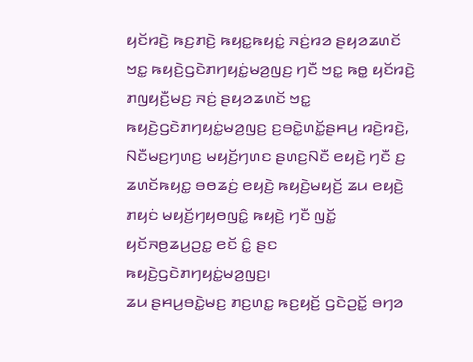ꤟꤢꤩꤙꤢꤧ꤬ ꤒꤢ꤬ꤊꤢꤧ꤬ ꤒꤟꤢ꤭ꤒꤟꤢꤦ꤭ ꤏꤢꤦ꤬ꤙꤤ ꤔꤟꤤꤘꤛꤢꤩ ꤠꤢ꤭ ꤒꤟꤢꤧ꤬ꤞꤢꤧꤊꤚꤟꤢꤦ꤭ꤗꤤ꤬ꤜꤢ꤬ ꤚꤢꤪ ꤠꤢ꤭ ꤒꤥ꤭ ꤟꤢꤩꤙꤢꤧ꤬ ꤊꤜꤟꤢꤪ꤬ꤗꤢ꤬ ꤏꤢꤦ꤬ ꤔꤟꤤꤘꤛꤢꤩ ꤠꤢ꤭ ꤒꤟꤢꤧ꤬ꤞꤢꤧꤊꤚꤟꤢꤦ꤭ꤗꤤ꤬ꤜꤢ꤬ ꤢ꤬ꤋꤢꤧ꤭ꤛꤢꤩ꤭ꤔꤌꤣ꤬ ꤙꤢꤧ꤬ꤙꤢꤧ꤬, ꤡꤢꤪꤗꤢ꤬ꤚꤛꤢ꤬ ꤗꤟꤢꤩ꤬ꤚꤛꤢ ꤔꤛꤢ꤬ꤡꤢꤪ ꤕꤟꤢꤧ꤬ ꤚꤢꤪ ꤢ꤬ ꤘꤛꤢꤩꤒꤟꤢ꤭ ꤋꤥꤘꤢꤦ꤬ ꤕꤟꤢꤧ꤬ ꤒꤟꤢꤧ꤬ꤗꤟꤢꤩ꤬ ꤘꤣ ꤕꤟꤢꤧ꤬ ꤊꤟꤢꤦ ꤗꤟꤢꤩ꤬ꤚꤟꤥꤜꤢꤨ꤭ ꤒꤟꤢꤧ꤬ ꤚꤢꤪ ꤜꤢꤩ꤭ ꤟꤢꤩꤏꤥ꤬ꤘꤣ꤬ꤑꤢ꤭ ꤕꤢꤩ ꤢꤨ꤭ ꤔꤢ ꤒꤟꤢꤧ꤬ꤞꤢꤧꤊꤚꤟꤢꤦ꤭ꤗꤤ꤬ꤜꤢ꤬꤯
ꤘꤣ ꤔꤌꤣ꤬ꤋꤢꤧ꤭ꤗꤢ꤬ ꤊꤢ꤬ꤛꤢ꤭ ꤒꤢ꤬ꤟꤢꤩ꤬ ꤞꤢꤧꤑꤢꤩ꤭ ꤋꤚꤤ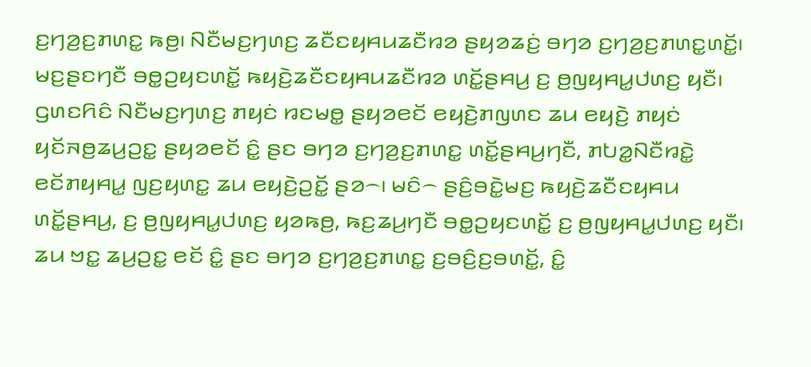ꤢ꤬ꤚꤤ꤬ꤢ꤬ꤊꤛꤢ꤭ ꤒꤥ꤬꤯ ꤡꤢꤪꤗꤢ꤬ꤚꤛꤢ꤬ ꤘꤢꤪꤢꤟꤌꤣꤘꤢꤪꤙꤤ ꤔꤟꤤꤘꤢꤦ꤬ ꤋꤚꤤ ꤢ꤬ꤚꤤ꤬ꤢ꤬ꤊꤛꤢ꤭ꤛꤢꤩ꤭꤯ ꤗꤢ꤬ꤔꤢꤚꤢꤪ ꤋꤥ꤭ꤑꤟꤢꤛꤢꤩ꤭ ꤒꤟꤢꤧ꤬ꤘꤢꤪꤢꤟꤌꤣꤘꤢꤪꤙꤤ ꤛꤢꤩ꤭ꤔꤌꤣ꤬ ꤢ꤬ ꤥ꤬ꤜꤟꤌꤣ꤭ꤓꤛꤢ꤬ ꤟꤢꤪ꤯ ꤞꤛꤢꤖꤢꤨ ꤡꤢꤪꤗꤢ꤬ꤚꤛꤢ꤬ ꤊꤟꤢꤦ ꤙꤢꤗꤥ꤭ ꤔꤟꤤꤕꤢꤩ ꤕꤟꤢꤧ꤬ꤊꤜꤛꤢ ꤘꤣ ꤕꤟꤢꤧ꤬ ꤊꤟꤢꤦ ꤟꤢꤩꤏꤥ꤬ꤘꤣ꤬ꤑꤢ꤭ ꤔꤟꤤꤕꤢꤩ ꤢꤨ꤭ ꤔꤢ ꤋꤚꤤ ꤢ꤬ꤚꤤ꤬ꤢ꤬ꤊꤛꤢ꤭ ꤛꤢꤩ꤭ꤔꤌꤣ꤬ꤚꤢꤪ, ꤊꤝꤤ꤭ꤡꤢꤪꤙꤢꤧ꤭ ꤕꤢꤩꤊꤟꤌꤣ꤭ ꤜꤢ꤬ꤟꤛꤢ꤭ ꤘꤣ ꤕꤟꤢꤧ꤬ꤑꤢꤩ꤭ ꤔꤤ꤮꤯ ꤗꤢꤨ꤮ ꤔꤢꤨ꤬ꤋꤢꤧ꤭ꤗꤢ꤬ ꤒꤟꤢꤧ꤬ꤘꤢꤪꤢꤟꤌꤣ ꤛꤢꤩ꤭ꤔꤌꤣ꤬, ꤢ꤬ ꤥ꤬ꤜꤟꤌꤣ꤭ꤓꤛꤢ꤬ ꤟꤤꤒꤥ꤬, ꤒꤢ꤬ꤘꤣ꤬ꤚꤢꤪ ꤋꤥ꤭ꤑꤟꤢꤛꤢꤩ꤭ ꤢ꤬ ꤥ꤬ꤜꤟꤌꤣ꤭ꤓꤛꤢ꤬ ꤟꤢꤪ꤯ ꤘꤣ ꤠꤢ꤭ ꤘꤣ꤬ꤑꤢ꤭ ꤕꤢꤩ ꤢꤨ꤭ ꤔꤢ ꤋꤚꤤ ꤢ꤬ꤚꤤ꤬ꤢ꤬ꤊꤛꤢ꤭ ꤢ꤬ꤋꤢꤨ꤬ꤢ꤬ꤋꤛꤢꤩ꤭, ꤢꤨ꤭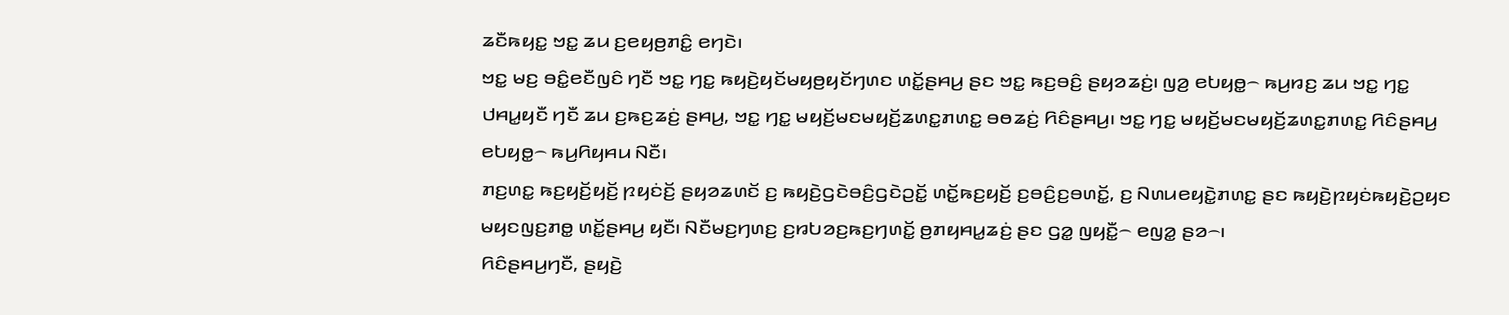ꤘꤢꤪꤒꤟꤢ꤭ ꤠꤢ꤭ ꤘꤣ ꤢ꤬ꤕꤟꤥ꤬ꤊꤢꤨ꤭ ꤕꤚꤢꤧ꤯
ꤠꤢ꤭ ꤗꤢ꤬ ꤋꤢꤨ꤭ꤕꤢꤪꤜꤢꤨ ꤚꤢꤪ ꤠꤢ꤭ ꤚꤢ꤭ ꤒꤟꤢꤧ꤬ꤟꤢꤩꤗꤟꤥ꤬ꤟꤢꤩꤚꤛꤢ ꤛꤢꤩ꤭ꤔꤌꤣ꤬ ꤔꤢ ꤠꤢ꤭ ꤒꤢ꤬ꤋꤢꤨ꤬ ꤔꤟꤤꤘꤢꤦ꤬꤯ ꤜꤤ꤬ ꤕꤝꤟꤥ꤭꤮ ꤒꤣ꤬ꤙꤢ꤬ ꤘꤣ ꤠꤢ꤭ ꤚꤢ꤭ ꤓꤌꤣ꤭ꤟꤢꤪ ꤚꤢꤪ ꤘꤣ ꤢ꤬ꤒꤢ꤬ꤘꤢꤦ꤬ ꤔꤌꤣ꤬, ꤠꤢ꤭ ꤚꤢ꤭ ꤗꤟꤢꤩ꤬ꤗꤢꤗꤟꤢꤩ꤬ꤘꤛꤢ꤭ꤊꤛꤢ꤭ ꤋꤥꤘꤢꤦ꤬ ꤖꤢꤨꤔꤌꤣ꤬꤯ ꤠꤢ꤭ ꤚꤢ꤭ ꤗꤟꤢꤩ꤬ꤗꤢꤗꤟꤢꤩ꤬ꤘꤛꤢ꤭ꤊꤛꤢ꤭ ꤖꤢꤨꤔꤌꤣ꤬ ꤕꤝꤟꤥ꤭꤮ ꤒꤣ꤬ꤖꤟꤌꤣ ꤡꤢꤪ꤯
ꤊꤢ꤬ꤛꤢ꤭ ꤒꤢ꤬ꤟꤢꤩ꤬ꤟꤢꤩ꤬ ꤐꤟꤢꤦꤢꤩ꤬ ꤔꤟꤤꤘꤛꤢꤩ ꤢ꤬ ꤒꤟꤢꤧ꤬ꤞꤢꤧꤋꤢꤨ꤬ꤞꤢꤧꤑꤢꤩ꤭ ꤛꤢꤩ꤭ꤒꤢ꤬ꤟꤢꤩ꤬ ꤢ꤬ꤋꤢꤨ꤬ꤢ꤬ꤋꤛꤢꤩ꤭, ꤢ꤬ ꤡꤛꤣꤕꤟꤢꤧ꤭ꤊꤛꤢ꤭ ꤔꤢ ꤒꤟꤢꤧ꤬ꤐꤟꤢꤦꤒꤟꤢꤧ꤬ꤑꤟꤢ ꤗꤟꤢꤜꤢ꤬ꤊꤥ꤭ ꤛꤢꤩ꤭ꤔꤌꤣ꤬ ꤟꤢꤪ꤯ ꤡꤢꤪꤗꤢ꤬ꤚꤛꤢ꤬ ꤢ꤬ꤙꤝꤤꤢ꤬ꤒꤢ꤬ꤚꤛꤢꤩ꤭ ꤥ꤬ꤊꤟꤌꤣ꤭ꤘꤢꤦ꤬ ꤔꤢ ꤞꤤ꤭ ꤜꤟꤢꤪ꤭꤮ ꤕꤜꤤ꤭ ꤔꤤ꤮꤯
ꤖꤢꤨꤔꤌꤣ꤬ꤚꤢꤪ, ꤔꤟꤢꤧ꤬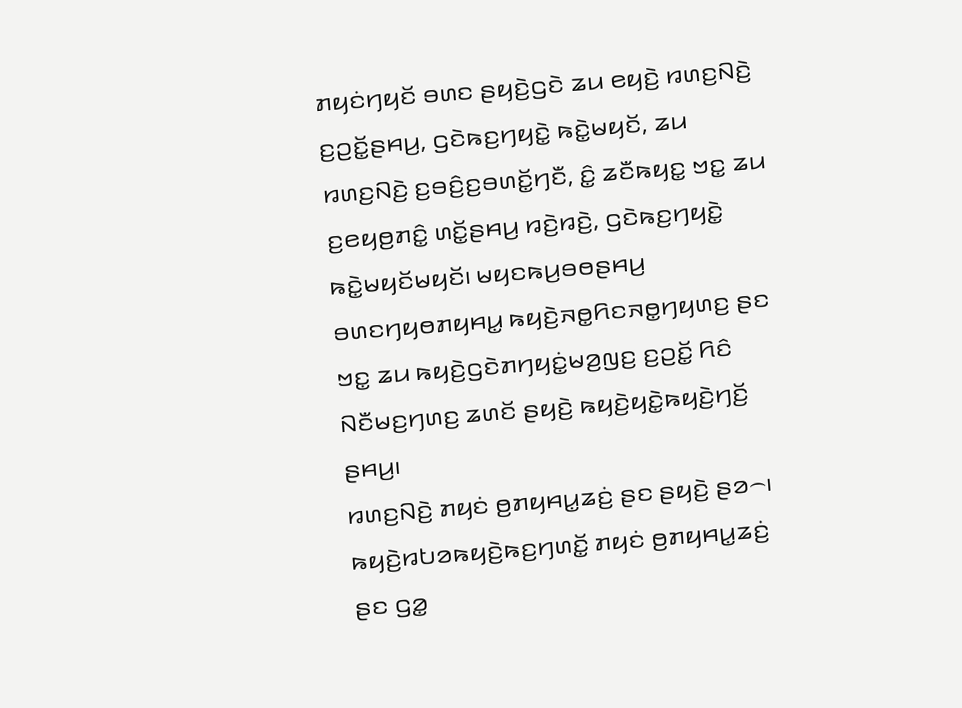ꤊꤟꤢꤦꤚꤟꤢꤩ ꤋꤛꤢ ꤔꤟꤢꤧ꤬ꤞꤢꤧ ꤘꤣ ꤕꤟꤢꤧ꤬ ꤙꤛꤢ꤬ꤡꤢꤧ꤬ ꤢ꤬ꤑꤢꤩ꤭ꤔꤌꤣ꤬, ꤞꤢꤧꤒꤢ꤬ꤚꤟꤢꤧ꤭ ꤒꤢꤧ꤭ꤗꤟꤢꤩ, ꤘꤣ ꤙꤛꤢ꤬ꤡꤢꤧ꤬ ꤢ꤬ꤋꤢꤨ꤬ꤢ꤬ꤋꤛꤢꤩ꤭ꤚꤢꤪ, ꤢꤨ꤭ ꤘꤢꤪꤒꤟꤢ꤭ ꤠꤢ꤭ ꤘꤣ ꤢ꤬ꤕꤟꤥ꤬ꤊꤢꤨ꤭ ꤛꤢꤩ꤭ꤔꤌꤣ꤬ ꤙꤢꤧ꤬ꤙꤢꤧ꤬, ꤞꤢꤧꤒꤢ꤬ꤚꤟꤢꤧ꤭ ꤒꤢꤧ꤭ꤗꤟꤢꤩꤗꤟꤢꤩ꤯ ꤗꤟꤢꤒꤣ꤬ꤋꤥꤔꤌꤣ꤬ ꤋꤛꤢꤚꤟꤥꤊꤟꤌꤣ꤭ ꤒꤟꤢꤧ꤬ꤏꤥ꤭ꤖꤢꤏꤥ꤭ꤚꤟꤛꤢ꤬ ꤔꤢ ꤠꤢ꤭ ꤘꤣ ꤒꤟꤢꤧ꤬ꤞꤢꤧꤊꤚꤟꤢꤦ꤭ꤗꤤ꤬ꤜꤢ꤬ ꤢ꤬ꤑꤢꤩ꤭ ꤖꤢꤨ ꤡꤢꤪꤗꤢ꤬ꤚꤛꤢ꤬ ꤘꤛꤢꤩ ꤔꤟꤢꤧ꤬ ꤒꤟꤢꤧ꤬ꤟꤢꤧ꤭ꤒꤟꤢꤧ꤬ꤚꤢꤩ꤬ ꤔꤌꤣ꤬꤯
ꤙꤛꤢ꤬ꤡꤢꤧ꤬ ꤊꤟꤢꤦ ꤥ꤬ꤊꤟꤌꤣ꤭ꤘꤢꤦ꤬ ꤔꤢ ꤔꤟꤢꤧ꤬ ꤔꤤ꤮꤯ ꤒꤟꤢꤧ꤬ꤙꤝꤤꤒꤟꤢꤧ꤬ꤒꤢ꤬ꤚꤛꤢꤩ꤭ ꤊꤟꤢꤦ ꤥ꤬ꤊꤟꤌꤣ꤭ꤘꤢꤦ꤬ ꤔꤢ ꤞꤤ꤭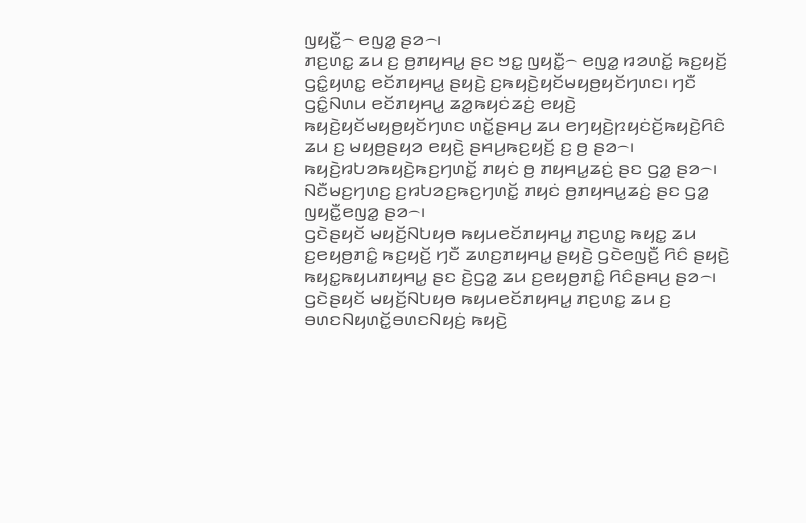ꤜꤟꤢꤪ꤭꤮ ꤕꤜꤤ꤭ ꤔꤤ꤮꤯
ꤊꤢ꤬ꤛꤢ꤭ ꤘꤣ ꤢ꤬ ꤥ꤬ꤊꤟꤌꤣ꤭ ꤔꤢ ꤠꤢ꤭ ꤜꤟꤢꤪ꤭꤮ ꤕꤜꤤ꤭ ꤙꤤꤛꤢꤩ꤭ ꤒꤢ꤬ꤟꤢꤩ꤬ ꤞꤢꤨ꤭ꤟꤛꤢ꤭ ꤕꤢꤩꤊꤟꤌꤣ꤭ ꤔꤟꤢꤧ꤬ ꤢ꤬ꤒꤟꤢꤧ꤬ꤟꤢꤩꤗꤟꤥ꤬ꤟꤢꤩꤚꤛꤢ꤯ ꤚꤢꤪ ꤞꤢꤨ꤭ꤡꤛꤣ ꤕꤢꤩꤊꤟꤌꤣ꤭ ꤘꤤ꤭ꤒꤟꤢꤦꤘꤢꤦ꤬ ꤕꤟꤢꤧ꤬ ꤒꤟꤢꤧ꤬ꤟꤢꤩꤗꤟꤥ꤬ꤟꤢꤩꤚꤛꤢ ꤛꤢꤩ꤭ꤔꤌꤣ꤬ ꤘꤣ ꤕꤚꤟꤢꤧ꤬ꤐꤟꤢꤦꤢꤩ꤬ꤒꤟꤢꤧ꤬ꤖꤢꤨ ꤘꤣ ꤢ꤬ ꤗꤟꤥ꤬ꤔꤟꤤ ꤕꤟꤢꤧ꤬ ꤔꤌꤣ꤬ꤒꤢ꤬ꤟꤢꤩ꤬ ꤢ꤬ ꤥ꤬ ꤔꤤ꤮꤯ ꤒꤟꤢꤧ꤬ꤙꤝꤤꤒꤟꤢꤧ꤬ꤒꤢ꤬ꤚꤛꤢꤩ꤭ ꤊꤟꤢꤦ ꤥ꤬ ꤊꤟꤌꤣ꤭ꤘꤢꤦ꤬ ꤔꤢ ꤞꤤ꤭ ꤔꤤ꤮꤯
ꤡꤢꤪꤗꤢ꤬ꤚꤛꤢ꤬ ꤢ꤬ꤙꤝꤤꤢ꤬ꤒꤢ꤬ꤚꤛꤢꤩ꤭ ꤊꤟꤢꤦ ꤥ꤬ꤊꤟꤌꤣ꤭ꤘꤢꤦ꤬ ꤔꤢ ꤞꤤ꤭ ꤜꤟꤢꤪ꤭ꤕꤜꤤ꤭ ꤔꤤ꤮꤯
ꤞꤢꤧꤔꤟꤢꤩ ꤗꤟꤢꤩ꤬ꤡꤝꤟꤥ ꤒꤟꤣꤕꤢꤩꤊꤟꤌꤣ꤭ ꤊꤢ꤬ꤛꤢ꤭ ꤒꤟꤢ꤭ ꤘꤣ ꤢ꤬ꤕꤟꤥ꤬ꤊꤢꤨ꤭ ꤒꤢ꤬ꤟꤢꤩ꤬ ꤚꤢꤪ ꤘꤛꤢ꤬ꤊꤟꤌꤣ꤭ ꤔꤟꤢꤧ꤬ ꤞꤢꤧꤕꤜꤢꤪ꤬ ꤖꤢꤨ ꤔꤟꤢꤧ꤬ ꤒꤟꤢ꤭ꤒꤟꤣꤊꤟꤌꤣ꤭ ꤔꤢ ꤢꤧ꤬ꤞꤤ꤭ ꤘꤣ ꤢ꤬ꤕꤟꤥ꤬ꤊꤢꤨ꤭ ꤖꤢꤨꤔꤌꤣ꤬ ꤔꤤ꤮꤯ ꤞꤢꤧꤔꤟꤢꤩ ꤗꤟꤢꤩ꤬ꤡꤝꤟꤥ ꤒꤟꤣꤕꤢꤩꤊꤟꤌꤣ꤭ ꤊꤢ꤬ꤛꤢ꤭ ꤘꤣ ꤢ꤬ ꤋꤛꤢꤡꤟꤛꤢꤩ꤭ꤋꤛꤢꤡꤟꤢꤦ꤬ ꤒꤟꤢꤧ꤬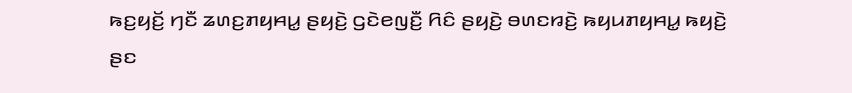ꤒꤢ꤬ꤟꤢꤩ꤬ ꤚꤢꤪ ꤘꤛꤢ꤬ꤊꤟꤌꤣ꤭ ꤔꤟꤢꤧ꤬ ꤞꤢꤧꤕꤜꤢꤪ꤬ ꤖꤢꤨ ꤔꤟꤢꤧ꤬ ꤋꤛꤢꤙꤢꤧ꤬ ꤒꤟꤣꤊꤟꤌꤣ꤭ ꤒꤟꤢꤧ꤬ ꤔꤢ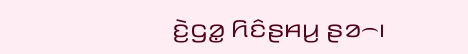ꤢꤧ꤬ꤞꤤ꤭ ꤖꤢꤨꤔꤌꤣ꤬ ꤔꤤ꤮꤯